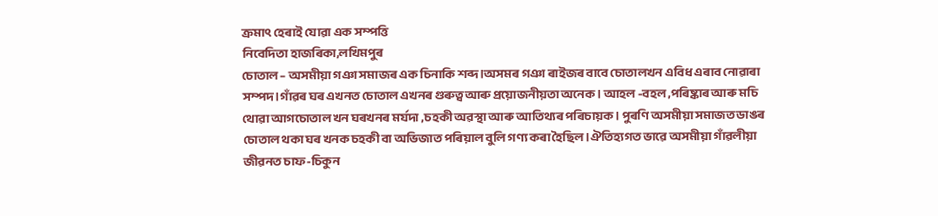ক্ৰমাৎ হেৰাই যোৱা এক সম্পত্তি
নিবেদিতা হাজৰিকা,লখিমপুৰ
চোতাল – অসমীয়া গঞা সমাজৰ এক চিনাকি শব্দ।অসমৰ গঞা ৰাইজৰ বাবে চোতালখন এবিধ এৰাব নোৱাৰা সম্পদ।গাঁৱৰ ঘৰ এখনত চোতাল এখনৰ গুৰুত্ব আৰু প্ৰয়োজনীয়তা অনেক। আহল -বহল ,পৰিষ্কাৰ আৰু মচি থোৱা আগচোতাল খন ঘৰখনৰ মৰ্যদা ,চহকী অৱস্থা আৰু আতিথ্যৰ পৰিচায়ক। পুৰণি অসমীয়া সমাজত ডাঙৰ চোতাল থকা ঘৰ খনক চহকী বা অভিজাত পৰিয়াল বুলি গণ্য কৰা হৈছিল।ঐতিহ্যগত ভাৱে অসমীয়া গাঁৱলীয়া জীৱনত চাফ-চিকুন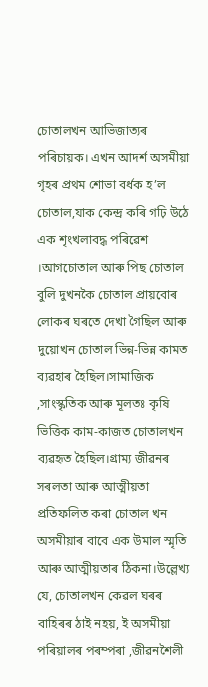চোতালখন আভিজাত্যৰ পৰিচায়ক। এখন আদৰ্শ অসমীয়া গৃহৰ প্ৰথম শোভা বৰ্ধক হ’ল চোতাল,যাক কেন্দ্ৰ কৰি গঢ়ি উঠে এক শৃংখলাবদ্ধ পৰিৱেশ ।আগচোতাল আৰু পিছ চোতাল বুলি দুখনকৈ চোতাল প্ৰায়বোৰ লোকৰ ঘৰতে দেখা গৈছিল আৰু দুয়োখন চোতাল ভিন্ন-ভিন্ন কামত ব্যৱহাৰ হৈছিল।সামাজিক ,সাংস্কৃতিক আৰু মূলতঃ কৃষি ভিত্তিক কাম-কাজত চোতালখন ব্যৱহৃত হৈছিল।গ্ৰাম্য জীৱনৰ সৰলতা আৰু আত্মীয়তা প্ৰতিফলিত কৰা চোতাল খন অসমীয়াৰ বাবে এক উমাল স্মৃতি আৰু আত্মীয়তাৰ ঠিকনা।উল্লেখ্য যে, চোতালখন কেৱল ঘৰৰ বাহিৰৰ ঠাই নহয়, ই অসমীয়া পৰিয়ালৰ পৰম্পৰা ,জীৱনশৈলী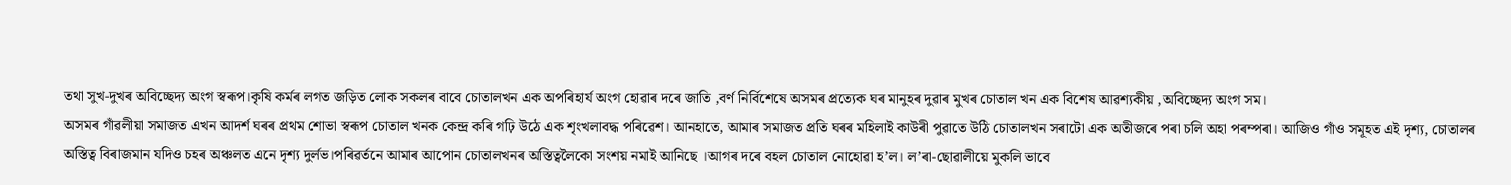তথা সুখ-দুখৰ অবিচ্ছেদ্য অংগ স্বৰূপ।কৃষি কৰ্মৰ লগত জড়িত লোক সকলৰ বাবে চোতালখন এক অপৰিহাৰ্য অংগ হোৱাৰ দৰে জাতি ,বৰ্ণ নিৰ্বিশেষে অসমৰ প্ৰত্যেক ঘৰ মানুহৰ দুৱাৰ মুখৰ চোতাল খন এক বিশেষ আৱশ্যকীয় ,অবিচ্ছেদ্য অংগ সম।
অসমৰ গাঁৱলীয়া সমাজত এখন আদৰ্শ ঘৰৰ প্ৰথম শোভা স্বৰূপ চোতাল খনক কেন্দ্ৰ কৰি গঢ়ি উঠে এক শৃংখলাবদ্ধ পৰিৱেশ। আনহাতে, আমাৰ সমাজত প্ৰতি ঘৰৰ মহিলাই কাউৰী পুৱাতে উঠি চোতালখন সৰাটো এক অতীজৰে পৰা চলি অহা পৰম্পৰা। আজিও গাঁও সমূহত এই দৃশ্য, চোতালৰ অস্তিত্ব বিৰাজমান যদিও চহৰ অঞ্চলত এনে দৃশ্য দুৰ্লভ।পৰিৱৰ্তনে আমাৰ আপোন চোতালখনৰ অস্তিত্বলৈকো সংশয় নমাই আনিছে ।আগৰ দৰে বহল চোতাল নোহোৱা হ’ল। ল’ৰা-ছোৱালীয়ে মুকলি ভাবে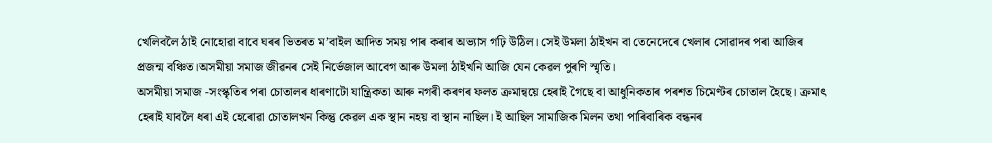খেলিবলৈ ঠাই নোহোৱা বাবে ঘৰৰ ভিতৰত ম’বাইল আদিত সময় পাৰ কৰাৰ অভ্যাস গঢ়ি উঠিল। সেই উমলা ঠাইখন বা তেনেদেৰে খেলাৰ সোৱাদৰ পৰা আজিৰ প্ৰজন্ম বঞ্চিত।অসমীয়া সমাজ জীৱনৰ সেই নিৰ্ভেজাল আবেগ আৰু উমলা ঠাইখনি আজি যেন কেৱল পুৰণি স্মৃতি।
অসমীয়া সমাজ -সংস্কৃতিৰ পৰা চোতালৰ ধাৰণাটো যান্ত্ৰিকতা আৰু নগৰী কৰণৰ ফলত ক্ৰমান্বয়ে হেৰাই গৈছে বা আধুনিকতাৰ পৰশত চিমেণ্টৰ চোতাল হৈছে। ক্ৰমাৎ হেৰাই যাবলৈ ধৰা এই হেৰোৱা চোতালখন কিন্তু কেৱল এক স্থান নহয় বা স্থান নাছিল। ই আছিল সামাজিক মিলন তথা পাৰিবাৰিক বন্ধনৰ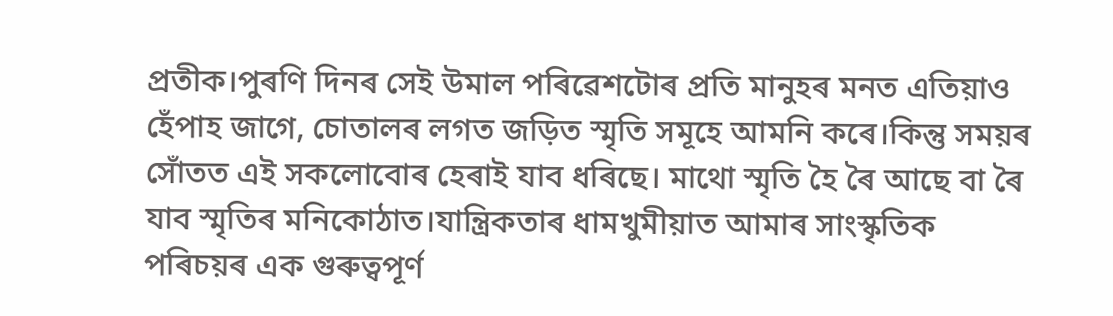প্ৰতীক।পুৰণি দিনৰ সেই উমাল পৰিৱেশটোৰ প্ৰতি মানুহৰ মনত এতিয়াও হেঁপাহ জাগে, চোতালৰ লগত জড়িত স্মৃতি সমূহে আমনি কৰে।কিন্তু সময়ৰ সোঁতত এই সকলোবোৰ হেৰাই যাব ধৰিছে। মাথো স্মৃতি হৈ ৰৈ আছে বা ৰৈ যাব স্মৃতিৰ মনিকোঠাত।যান্ত্ৰিকতাৰ ধামখুমীয়াত আমাৰ সাংস্কৃতিক পৰিচয়ৰ এক গুৰুত্বপূৰ্ণ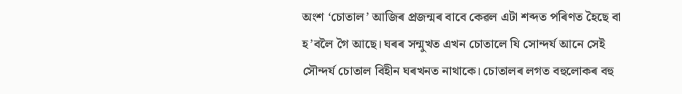অংশ ‘চোতাল’ আজিৰ প্ৰজন্মৰ বাবে কেৱল এটা শব্দত পৰিণত হৈছে বা হ’বলৈ গৈ আছে। ঘৰৰ সন্মুখত এখন চোতালে যি সোন্দৰ্য আনে সেই সৌন্দৰ্য চোতাল বিহীন ঘৰখনত নাথাকে। চোতালৰ লগত বহুলোকৰ বহু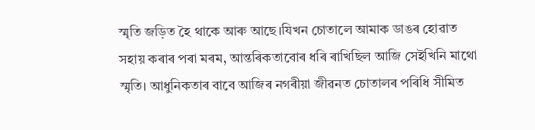স্মৃতি জড়িত হৈ থাকে আৰু আছে।যিখন চোতালে আমাক ডাঙৰ হোৱাত সহায় কৰাৰ পৰা মৰম, আন্তৰিকতাবোৰ ধৰি ৰাখিছিল আজি সেইখিনি মাথো স্মৃতি। আধুনিকতাৰ বাবে আজিৰ নগৰীয়া জীৱনত চোতালৰ পৰিধি সীমিত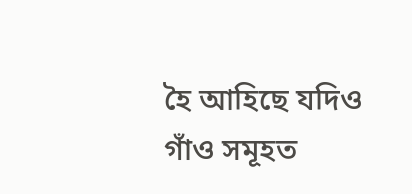হৈ আহিছে যদিও গাঁও সমূহত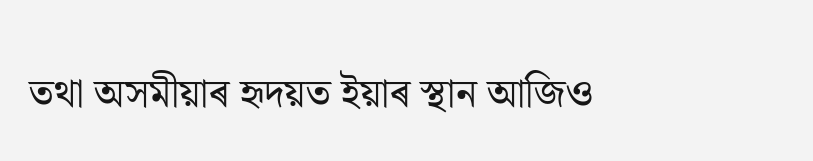তথা অসমীয়াৰ হৃদয়ত ইয়াৰ স্থান আজিও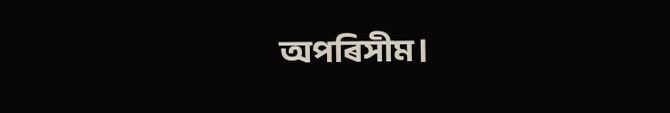অপৰিসীম।